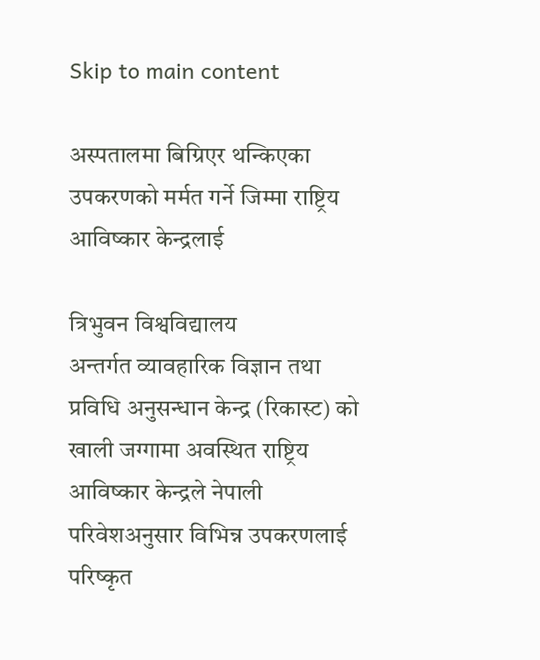Skip to main content

अस्पतालमा बिग्रिएर थन्किएका उपकरणको मर्मत गर्ने जिम्मा राष्ट्रिय आविष्कार केन्द्रलाई

त्रिभुवन विश्वविद्यालय
अन्तर्गत व्यावहारिक विज्ञान तथा प्रविधि अनुसन्धान केन्द्र (रिकास्ट) को खाली जग्गामा अवस्थित राष्ट्रिय आविष्कार केन्द्रले नेपाली परिवेशअनुसार विभिन्न उपकरणलाई परिष्कृत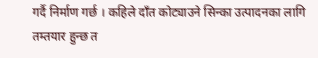गर्दै निर्माण गर्छ । कहिले दाँत कोट्याउने सिन्का उत्पादनका लागि तम्तयार हुन्छ त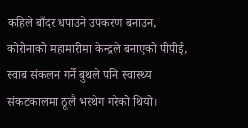कहिले बाँदर धपाउने उपकरण बनाउन, कोरोनाको महामारीमा केन्द्रले बनाएको पीपीई, स्वाब संकलन गर्ने बुथले पनि स्वास्थ्य संकटकालमा ठूलै भरथेग गरेको थियो।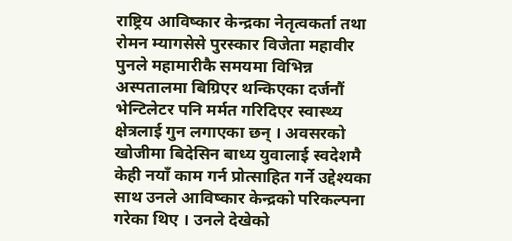राष्ट्रिय आविष्कार केन्द्रका नेतृत्वकर्ता तथा रोमन म्यागसेसे पुरस्कार विजेता महावीर पुनले महामारीकै समयमा विभिन्न अस्पतालमा बिग्रिएर थन्किएका दर्जनौं भेन्टिलेटर पनि मर्मत गरिदिएर स्वास्थ्य क्षेत्रलाई गुन लगाएका छन् । अवसरको खोजीमा बिदेसिन बाध्य युवालाई स्वदेशमै केही नयाँ काम गर्न प्रोत्साहित गर्ने उद्देश्यका साथ उनले आविष्कार केन्द्रको परिकल्पना गरेका थिए । उनले देखेको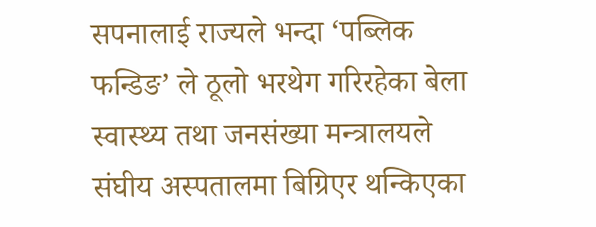सपनालाई राज्यले भन्दा ‘पब्लिक फन्डिङ’ ले ठूलो भरथेग गरिरहेका बेला स्वास्थ्य तथा जनसंख्या मन्त्रालयले संघीय अस्पतालमा बिग्रिएर थन्किएका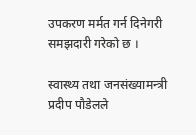उपकरण मर्मत गर्न दिनेगरी समझदारी गरेको छ ।

स्वास्थ्य तथा जनसंख्यामन्त्री प्रदीप पौडेलले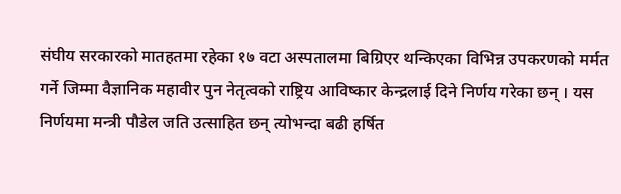संघीय सरकारको मातहतमा रहेका १७ वटा अस्पतालमा बिग्रिएर थन्किएका विभिन्न उपकरणको मर्मत गर्ने जिम्मा वैज्ञानिक महावीर पुन नेतृत्वको राष्ट्रिय आविष्कार केन्द्रलाई दिने निर्णय गरेका छन् । यस निर्णयमा मन्त्री पौडेल जति उत्साहित छन् त्योभन्दा बढी हर्षित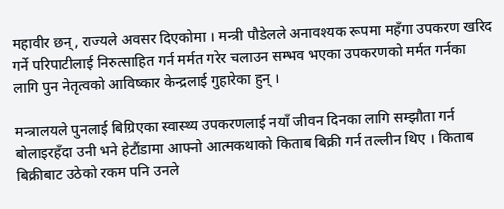महावीर छन्, राज्यले अवसर दिएकोमा । मन्त्री पौडेलले अनावश्यक रूपमा महँगा उपकरण खरिद गर्ने परिपाटीलाई निरुत्साहित गर्न मर्मत गरेर चलाउन सम्भव भएका उपकरणको मर्मत गर्नका लागि पुन नेतृत्वको आविष्कार केन्द्रलाई गुहारेका हुन् ।

मन्त्रालयले पुनलाई बिग्रिएका स्वास्थ्य उपकरणलाई नयाँ जीवन दिनका लागि सम्झौता गर्न बोलाइरहँदा उनी भने हेटौंडामा आफ्नो आत्मकथाको किताब बिक्री गर्न तल्लीन थिए । किताब बिक्रीबाट उठेको रकम पनि उनले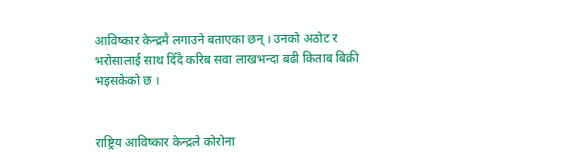आविष्कार केन्द्रमै लगाउने बताएका छन् । उनको अठोट र भरोसालाई साथ दिँदै करिब सवा लाखभन्दा बढी किताब बिक्री भइसकेको छ ।


राष्ट्रिय आविष्कार केन्द्रले कोरोना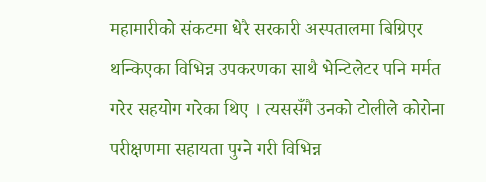महामारीको संकटमा धेरै सरकारी अस्पतालमा बिग्रिएर थन्किएका विभिन्न उपकरणका साथै भेन्टिलेटर पनि मर्मत गरेर सहयोग गरेका थिए । त्यससँगै उनको टोलीले कोरोना परीक्षणमा सहायता पुग्ने गरी विभिन्न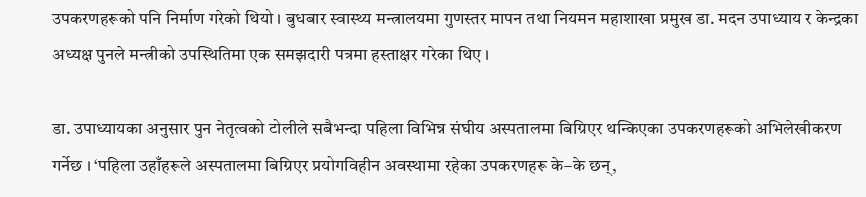उपकरणहरूको पनि निर्माण गरेको थियो । बुधबार स्वास्थ्य मन्त्रालयमा गुणस्तर मापन तथा नियमन महाशाखा प्रमुख डा. मदन उपाध्याय र केन्द्रका अध्यक्ष पुनले मन्त्रीको उपस्थितिमा एक समझदारी पत्रमा हस्ताक्षर गरेका थिए ।

डा. उपाध्यायका अनुसार पुन नेतृत्वको टोलीले सबैभन्दा पहिला विभिन्न संघीय अस्पतालमा बिग्रिएर थन्किएका उपकरणहरूको अभिलेखीकरण गर्नेछ । ‘पहिला उहाँहरूले अस्पतालमा बिग्रिएर प्रयोगविहीन अवस्थामा रहेका उपकरणहरू के–के छन्,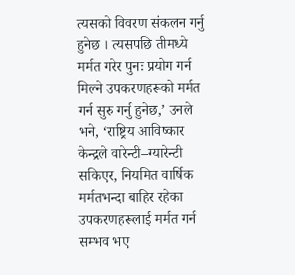त्यसको विवरण संकलन गर्नु हुनेछ । त्यसपछि तीमध्ये मर्मत गरेर पुनः प्रयोग गर्न मिल्ने उपकरणहरूको मर्मत गर्न सुरु गर्नु हुनेछ,’ उनले भने, ‘राष्ट्रिय आविष्कार केन्द्रले वारेन्टी–ग्यारेन्टी सकिएर, नियमित वार्षिक मर्मतभन्दा बाहिर रहेका उपकरणहरूलाई मर्मत गर्न सम्भव भए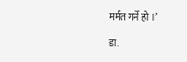मर्मत गर्ने हो ।’

डा.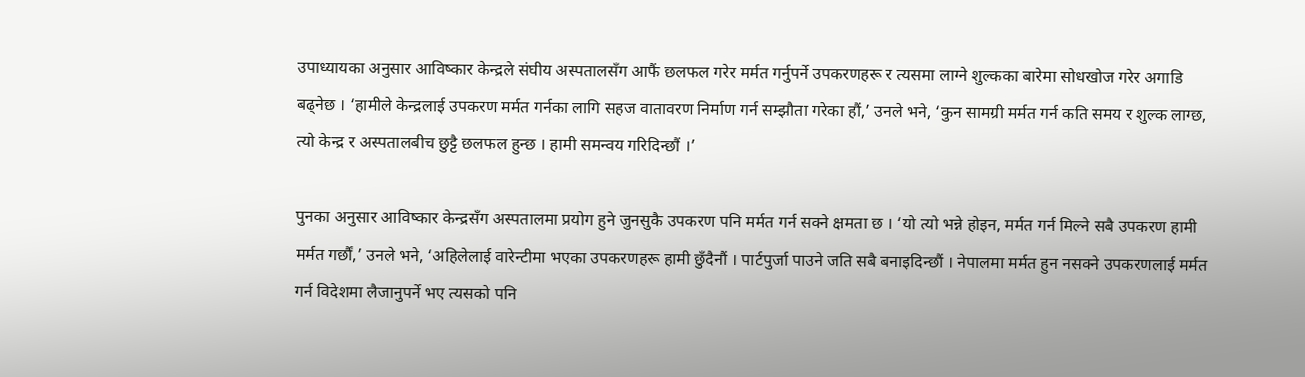उपाध्यायका अनुसार आविष्कार केन्द्रले संघीय अस्पतालसँग आफैं छलफल गरेर मर्मत गर्नुपर्ने उपकरणहरू र त्यसमा लाग्ने शुल्कका बारेमा सोधखोज गरेर अगाडि बढ्नेछ । ‘हामीले केन्द्रलाई उपकरण मर्मत गर्नका लागि सहज वातावरण निर्माण गर्न सम्झौता गरेका हौं,’ उनले भने, ‘कुन सामग्री मर्मत गर्न कति समय र शुल्क लाग्छ, त्यो केन्द्र र अस्पतालबीच छुट्टै छलफल हुन्छ । हामी समन्वय गरिदिन्छौं ।’

पुनका अनुसार आविष्कार केन्द्रसँग अस्पतालमा प्रयोग हुने जुनसुकै उपकरण पनि मर्मत गर्न सक्ने क्षमता छ । ‘यो त्यो भन्ने होइन, मर्मत गर्न मिल्ने सबै उपकरण हामी मर्मत गर्छौं,’ उनले भने, ‘अहिलेलाई वारेन्टीमा भएका उपकरणहरू हामी छुँदैनौं । पार्टपुर्जा पाउने जति सबै बनाइदिन्छौं । नेपालमा मर्मत हुन नसक्ने उपकरणलाई मर्मत गर्न विदेशमा लैजानुपर्ने भए त्यसको पनि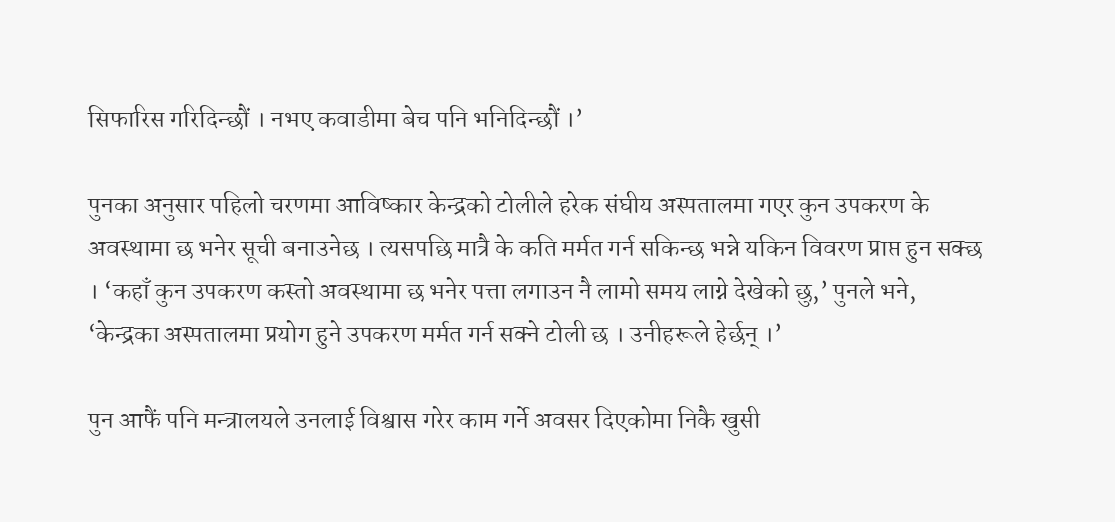सिफारिस गरिदिन्छौं । नभए कवाडीमा बेच पनि भनिदिन्छौं ।’

पुनका अनुसार पहिलो चरणमा आविष्कार केन्द्रको टोलीले हरेक संघीय अस्पतालमा गएर कुन उपकरण के अवस्थामा छ भनेर सूची बनाउनेछ । त्यसपछि मात्रै के कति मर्मत गर्न सकिन्छ भन्ने यकिन विवरण प्राप्त हुन सक्छ । ‘कहाँ कुन उपकरण कस्तो अवस्थामा छ भनेर पत्ता लगाउन नै लामो समय लाग्ने देखेको छु,’ पुनले भने, ‘केन्द्रका अस्पतालमा प्रयोग हुने उपकरण मर्मत गर्न सक्ने टोली छ । उनीहरूले हेर्छन् ।’

पुन आफैं पनि मन्त्रालयले उनलाई विश्वास गरेर काम गर्ने अवसर दिएकोमा निकै खुसी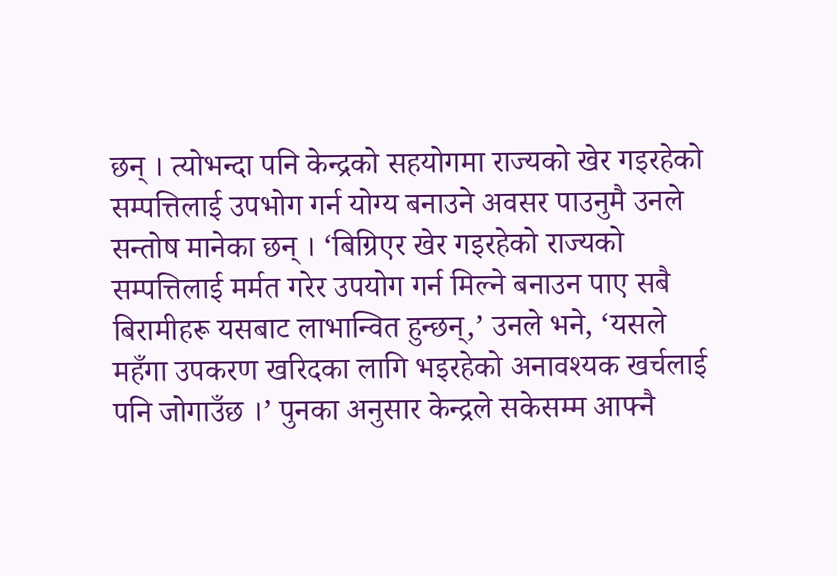छन् । त्योभन्दा पनि केन्द्रको सहयोगमा राज्यको खेर गइरहेको सम्पत्तिलाई उपभोग गर्न योग्य बनाउने अवसर पाउनुमै उनले सन्तोष मानेका छन् । ‘बिग्रिएर खेर गइरहेको राज्यको सम्पत्तिलाई मर्मत गरेर उपयोग गर्न मिल्ने बनाउन पाए सबै बिरामीहरू यसबाट लाभान्वित हुन्छन्,’ उनले भने, ‘यसले महँगा उपकरण खरिदका लागि भइरहेको अनावश्यक खर्चलाई पनि जोगाउँछ ।’ पुनका अनुसार केन्द्रले सकेसम्म आफ्नै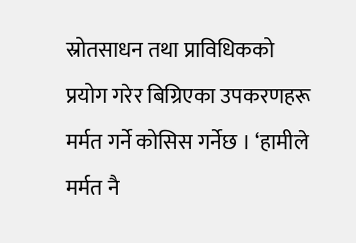स्रोतसाधन तथा प्राविधिकको प्रयोग गरेर बिग्रिएका उपकरणहरू मर्मत गर्ने कोसिस गर्नेछ । ‘हामीले मर्मत नै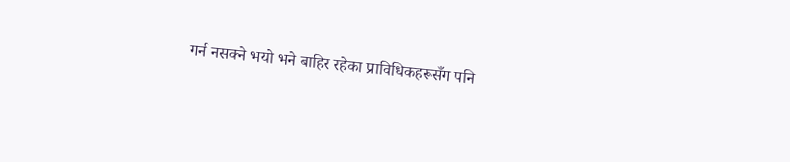गर्न नसक्ने भयो भने बाहिर रहेका प्राविधिकहरूसँग पनि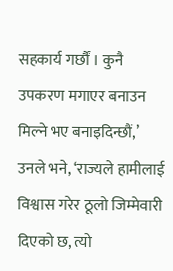सहकार्य गर्छौं । कुनै उपकरण मगाएर बनाउन मिल्ने भए बनाइदिन्छौं,’ उनले भने, ‘राज्यले हामीलाई विश्वास गरेर ठूलो जिम्मेवारी दिएको छ, त्यो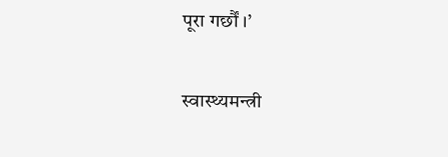पूरा गर्छौं ।’

स्वास्थ्यमन्त्री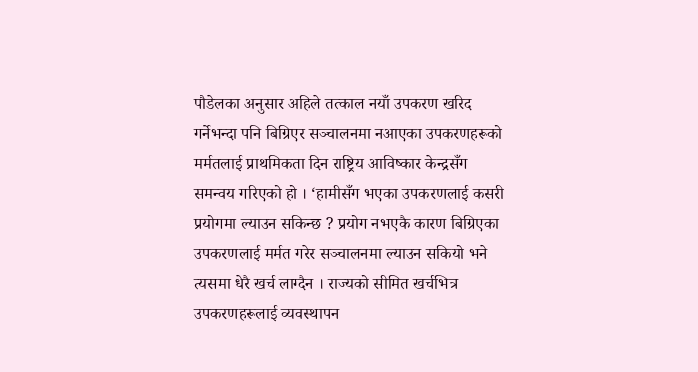पौडेलका अनुसार अहिले तत्काल नयाँ उपकरण खरिद गर्नेभन्दा पनि बिग्रिएर सञ्चालनमा नआएका उपकरणहरूको मर्मतलाई प्राथमिकता दिन राष्ट्रिय आविष्कार केन्द्रसँग समन्वय गरिएको हो । ‘हामीसँग भएका उपकरणलाई कसरी प्रयोगमा ल्याउन सकिन्छ ? प्रयोग नभएकै कारण बिग्रिएका उपकरणलाई मर्मत गरेर सञ्चालनमा ल्याउन सकियो भने त्यसमा धेरै खर्च लाग्दैन । राज्यको सीमित खर्चभित्र उपकरणहरूलाई व्यवस्थापन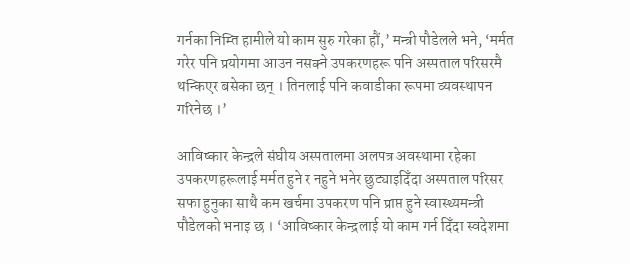गर्नका निम्ति हामीले यो काम सुरु गरेका हौं,’ मन्त्री पौडेलले भने, ‘मर्मत गरेर पनि प्रयोगमा आउन नसक्ने उपकरणहरू पनि अस्पताल परिसरमै थन्किएर बसेका छन् । तिनलाई पनि कवाडीका रूपमा व्यवस्थापन गरिनेछ ।’

आविष्कार केन्द्रले संघीय अस्पतालमा अलपत्र अवस्थामा रहेका उपकरणहरूलाई मर्मत हुने र नहुने भनेर छुट्याइदिँदा अस्पताल परिसर सफा हुनुका साथै कम खर्चमा उपकरण पनि प्राप्त हुने स्वास्थ्यमन्त्री पौडेलको भनाइ छ । ‘आविष्कार केन्द्रलाई यो काम गर्न दिँदा स्वदेशमा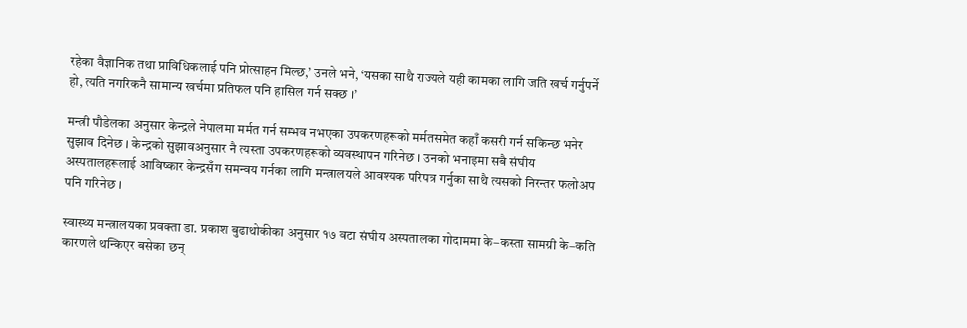रहेका वैज्ञानिक तथा प्राविधिकलाई पनि प्रोत्साहन मिल्छ,’ उनले भने, ‘यसका साथै राज्यले यही कामका लागि जति खर्च गर्नुपर्ने हो, त्यति नगरिकनै सामान्य खर्चमा प्रतिफल पनि हासिल गर्न सक्छ ।’

मन्त्री पौडेलका अनुसार केन्द्रले नेपालमा मर्मत गर्न सम्भव नभएका उपकरणहरूको मर्मतसमेत कहाँ कसरी गर्न सकिन्छ भनेर सुझाव दिनेछ । केन्द्रको सुझावअनुसार नै त्यस्ता उपकरणहरूको व्यवस्थापन गरिनेछ । उनको भनाइमा सबै संघीय अस्पतालहरूलाई आविष्कार केन्द्रसँग समन्वय गर्नका लागि मन्त्रालयले आवश्यक परिपत्र गर्नुका साथै त्यसको निरन्तर फलोअप पनि गरिनेछ ।

स्वास्थ्य मन्त्रालयका प्रवक्ता डा. प्रकाश बुढाथोकीका अनुसार १७ वटा संघीय अस्पतालका गोदाममा के–कस्ता सामग्री के–कति कारणले थन्किएर बसेका छन्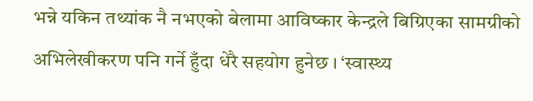भन्ने यकिन तथ्यांक नै नभएको बेलामा आविष्कार केन्द्रले बिग्रिएका सामग्रीको अभिलेखीकरण पनि गर्ने हुँदा धेरै सहयोग हुनेछ । ‘स्वास्थ्य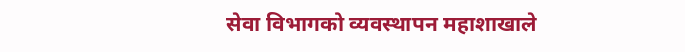सेवा विभागको व्यवस्थापन महाशाखाले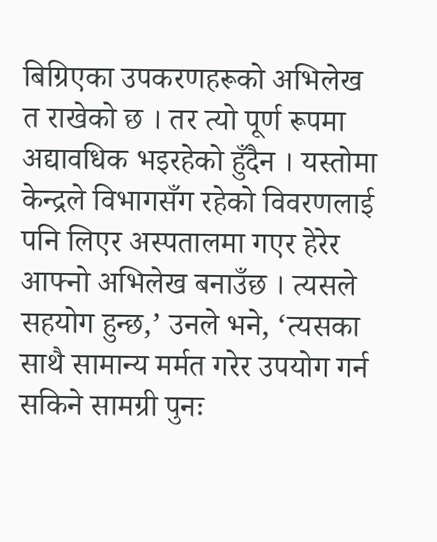बिग्रिएका उपकरणहरूको अभिलेख त राखेको छ । तर त्यो पूर्ण रूपमा अद्यावधिक भइरहेको हुँदैन । यस्तोमा केन्द्रले विभागसँग रहेको विवरणलाई पनि लिएर अस्पतालमा गएर हेरेर आफ्नो अभिलेख बनाउँछ । त्यसले सहयोग हुन्छ,’ उनले भने, ‘त्यसका साथै सामान्य मर्मत गरेर उपयोग गर्न सकिने सामग्री पुनः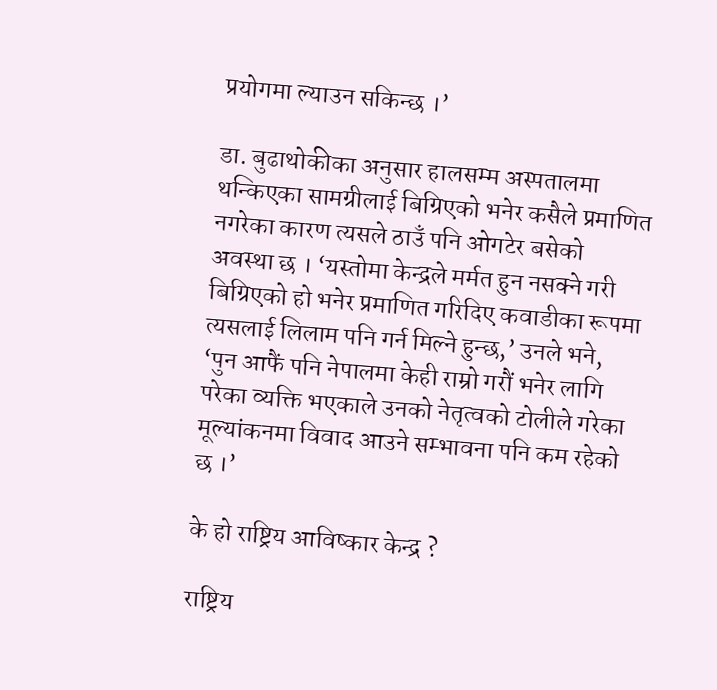प्रयोगमा ल्याउन सकिन्छ ।’

डा. बुढाथोकीका अनुसार हालसम्म अस्पतालमा थन्किएका सामग्रीलाई बिग्रिएको भनेर कसैले प्रमाणित नगरेका कारण त्यसले ठाउँ पनि ओगटेर बसेको अवस्था छ । ‘यस्तोमा केन्द्रले मर्मत हुन नसक्ने गरी बिग्रिएको हो भनेर प्रमाणित गरिदिए कवाडीका रूपमा त्यसलाई लिलाम पनि गर्न मिल्ने हुन्छ,’ उनले भने, ‘पुन आफैं पनि नेपालमा केही राम्रो गरौं भनेर लागि परेका व्यक्ति भएकाले उनको नेतृत्वको टोलीले गरेका मूल्यांकनमा विवाद आउने सम्भावना पनि कम रहेको छ ।’

के हो राष्ट्रिय आविष्कार केन्द्र ?

राष्ट्रिय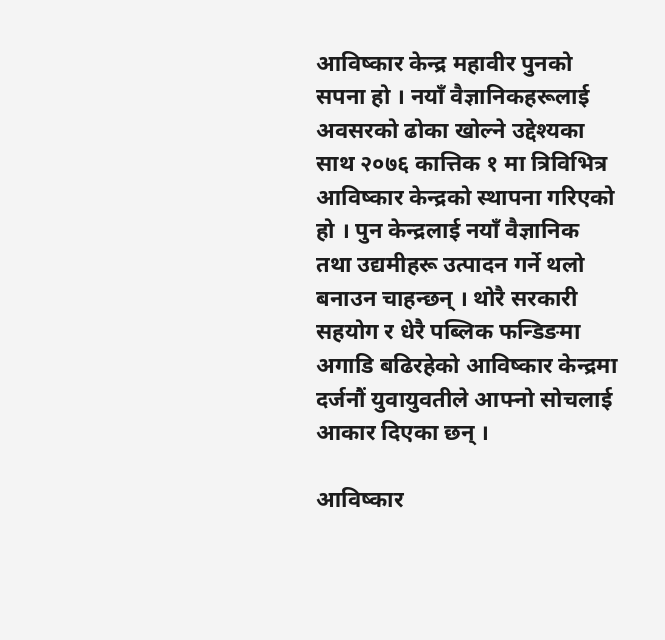आविष्कार केन्द्र महावीर पुनको सपना हो । नयाँ वैज्ञानिकहरूलाई अवसरको ढोका खोल्ने उद्देश्यका साथ २०७६ कात्तिक १ मा त्रिविभित्र आविष्कार केन्द्रको स्थापना गरिएको हो । पुन केन्द्रलाई नयाँ वैज्ञानिक तथा उद्यमीहरू उत्पादन गर्ने थलो बनाउन चाहन्छन् । थोरै सरकारी सहयोग र धेरै पब्लिक फन्डिङमा अगाडि बढिरहेको आविष्कार केन्द्रमा दर्जनौं युवायुवतीले आफ्नो सोचलाई आकार दिएका छन् ।

आविष्कार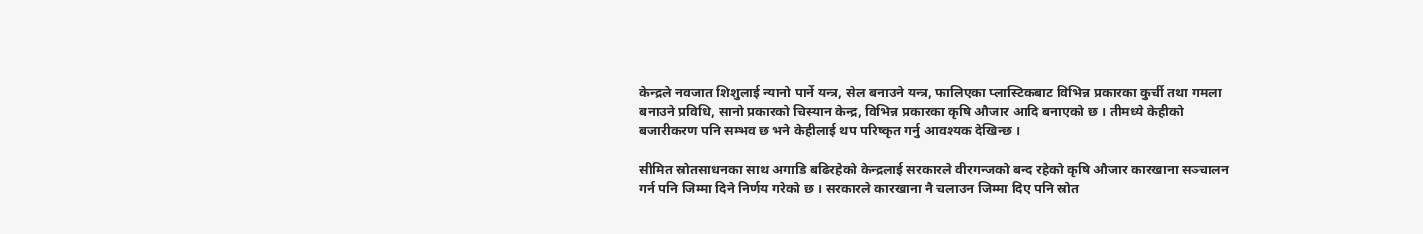केन्द्रले नवजात शिशुलाई न्यानो पार्ने यन्त्र, सेल बनाउने यन्त्र, फालिएका प्लास्टिकबाट विभिन्न प्रकारका कुर्ची तथा गमला बनाउने प्रविधि, सानो प्रकारको चिस्यान केन्द्र, विभिन्न प्रकारका कृषि औजार आदि बनाएको छ । तीमध्ये केहीको बजारीकरण पनि सम्भव छ भने केहीलाई थप परिष्कृत गर्नु आवश्यक देखिन्छ ।

सीमित स्रोतसाधनका साथ अगाडि बढिरहेको केन्द्रलाई सरकारले वीरगन्जको बन्द रहेको कृषि औजार कारखाना सञ्चालन गर्न पनि जिम्मा दिने निर्णय गरेको छ । सरकारले कारखाना नै चलाउन जिम्मा दिए पनि स्रोत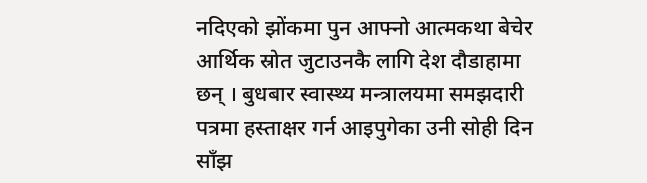नदिएको झोंकमा पुन आफ्नो आत्मकथा बेचेर आर्थिक स्रोत जुटाउनकै लागि देश दौडाहामा छन् । बुधबार स्वास्थ्य मन्त्रालयमा समझदारी पत्रमा हस्ताक्षर गर्न आइपुगेका उनी सोही दिन साँझ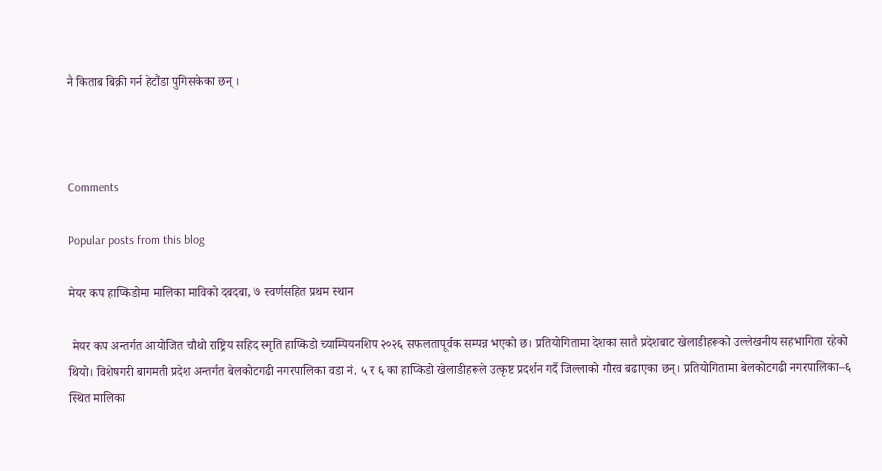नै किताब बिक्री गर्न हेटौंडा पुगिसकेका छन् ।



Comments

Popular posts from this blog

मेयर कप हाप्किडोमा मालिका माविको दबदबा, ७ स्वर्णसहित प्रथम स्थान

 मेयर कप अन्तर्गत आयोजित चौथो राष्ट्रिय सहिद स्मृति हाप्किडो च्याम्पियनशिप २०२६ सफलतापूर्वक सम्पन्न भएको छ। प्रतियोगितामा देशका सातै प्रदेशबाट खेलाडीहरूको उल्लेखनीय सहभागिता रहेको थियो। विशेषगरी बागमती प्रदेश अन्तर्गत बेलकोटगढी नगरपालिका वडा नं. ५ र ६ का हाप्किडो खेलाडीहरूले उत्कृष्ट प्रदर्शन गर्दै जिल्लाको गौरव बढाएका छन्। प्रतियोगितामा बेलकोटगढी नगरपालिका–६ स्थित मालिका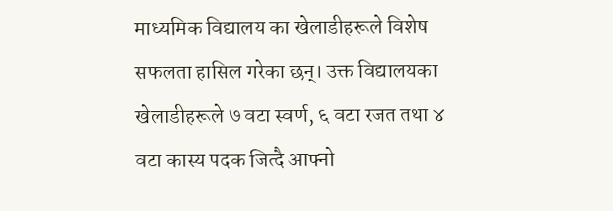माध्यमिक विद्यालय का खेलाडीहरूले विशेष सफलता हासिल गरेका छन्। उक्त विद्यालयका खेलाडीहरूले ७ वटा स्वर्ण, ६ वटा रजत तथा ४ वटा कास्य पदक जित्दै आफ्नो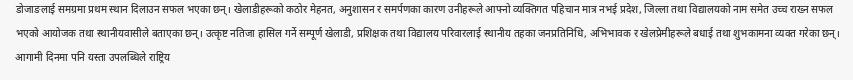डोजाङलाई समग्रमा प्रथम स्थान दिलाउन सफल भएका छन्। खेलाडीहरूको कठोर मेहनत, अनुशासन र समर्पणका कारण उनीहरूले आफ्नो व्यक्तिगत पहिचान मात्र नभई प्रदेश, जिल्ला तथा विद्यालयको नाम समेत उच्च राख्न सफल भएको आयोजक तथा स्थानीयवासीले बताएका छन्। उत्कृष्ट नतिजा हासिल गर्ने सम्पूर्ण खेलाडी, प्रशिक्षक तथा विद्यालय परिवारलाई स्थानीय तहका जनप्रतिनिधि, अभिभावक र खेलप्रेमीहरूले बधाई तथा शुभकामना व्यक्त गरेका छन्। आगामी दिनमा पनि यस्ता उपलब्धिले राष्ट्रिय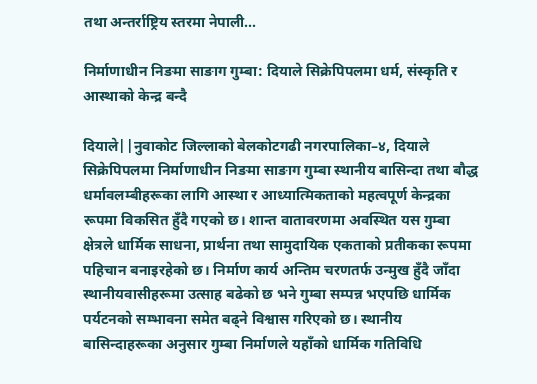तथा अन्तर्राष्ट्रिय स्तरमा नेपाली...

निर्माणाधीन निङमा साङाग गुम्बा: दियाले सिक्रेपिपलमा धर्म, संस्कृति र आस्थाको केन्द्र बन्दै

दियाले||नुवाकोट जिल्लाको बेलकोटगढी नगरपालिका–४, दियाले सिक्रेपिपलमा निर्माणाधीन निङमा साङाग गुम्बा स्थानीय बासिन्दा तथा बौद्ध धर्मावलम्बीहरूका लागि आस्था र आध्यात्मिकताको महत्वपूर्ण केन्द्रका रूपमा विकसित हुँदै गएको छ। शान्त वातावरणमा अवस्थित यस गुम्बा क्षेत्रले धार्मिक साधना, प्रार्थना तथा सामुदायिक एकताको प्रतीकका रूपमा पहिचान बनाइरहेको छ। निर्माण कार्य अन्तिम चरणतर्फ उन्मुख हुँदै जाँदा स्थानीयवासीहरूमा उत्साह बढेको छ भने गुम्बा सम्पन्न भएपछि धार्मिक पर्यटनको सम्भावना समेत बढ्ने विश्वास गरिएको छ। स्थानीय बासिन्दाहरूका अनुसार गुम्बा निर्माणले यहाँको धार्मिक गतिविधि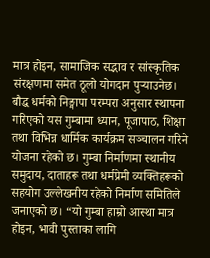मात्र होइन, सामाजिक सद्भाव र सांस्कृतिक संरक्षणमा समेत ठूलो योगदान पुर्‍याउनेछ। बौद्ध धर्मको निङ्मापा परम्परा अनुसार स्थापना गरिएको यस गुम्बामा ध्यान, पूजापाठ, शिक्षा तथा विभिन्न धार्मिक कार्यक्रम सञ्चालन गरिने योजना रहेको छ। गुम्बा निर्माणमा स्थानीय समुदाय, दाताहरू तथा धर्मप्रेमी व्यक्तिहरूको सहयोग उल्लेखनीय रहेको निर्माण समितिले जनाएको छ। “यो गुम्बा हाम्रो आस्था मात्र होइन, भावी पुस्ताका लागि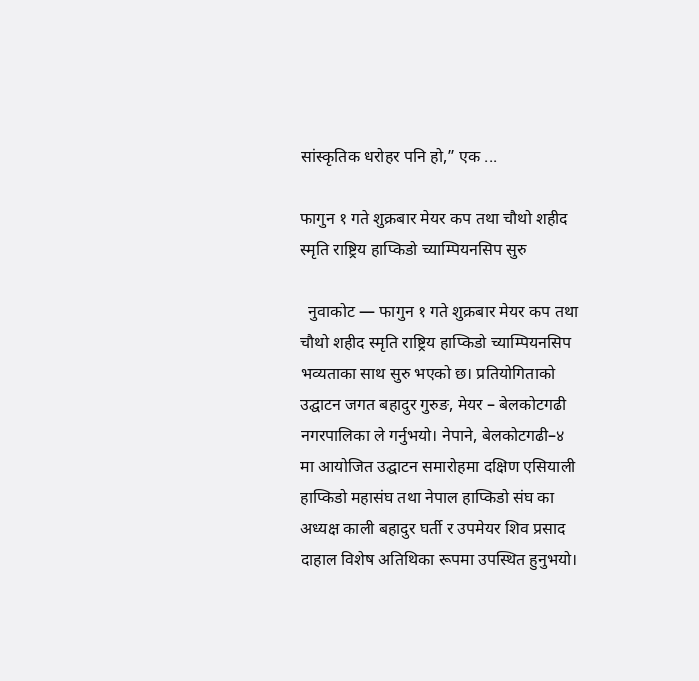सांस्कृतिक धरोहर पनि हो,” एक ...

फागुन १ गते शुक्रबार मेयर कप तथा चौथो शहीद स्मृति राष्ट्रिय हाप्किडो च्याम्पियनसिप सुरु

  नुवाकोट — फागुन १ गते शुक्रबार मेयर कप तथा चौथो शहीद स्मृति राष्ट्रिय हाप्किडो च्याम्पियनसिप भव्यताका साथ सुरु भएको छ। प्रतियोगिताको उद्घाटन जगत बहादुर गुरुङ, मेयर – बेलकोटगढी नगरपालिका ले गर्नुभयो। नेपाने, बेलकोटगढी–४ मा आयोजित उद्घाटन समारोहमा दक्षिण एसियाली हाप्किडो महासंघ तथा नेपाल हाप्किडो संघ का अध्यक्ष काली बहादुर घर्ती र उपमेयर शिव प्रसाद दाहाल विशेष अतिथिका रूपमा उपस्थित हुनुभयो।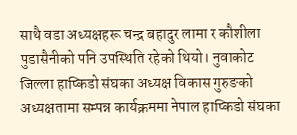साथै वडा अध्यक्षहरू चन्द्र बहादुर लामा र कौशीला पुडासैनीको पनि उपस्थिति रहेको थियो। नुवाकोट जिल्ला हाप्किडो संघका अध्यक्ष विकास गुरुङको अध्यक्षतामा सम्पन्न कार्यक्रममा नेपाल हाप्किडो संघका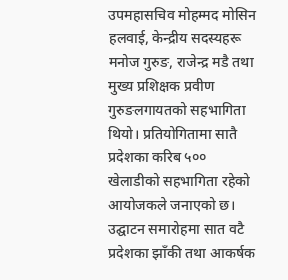उपमहासचिव मोहम्मद मोसिन हलवाई, केन्द्रीय सदस्यहरू मनोज गुरुङ, राजेन्द्र मडै तथा मुख्य प्रशिक्षक प्रवीण गुरुङलगायतको सहभागिता थियो। प्रतियोगितामा सातै प्रदेशका करिब ५०० खेलाडीको सहभागिता रहेको आयोजकले जनाएको छ। उद्घाटन समारोहमा सात वटै प्रदेशका झाँकी तथा आकर्षक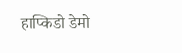हाप्किडो डेमो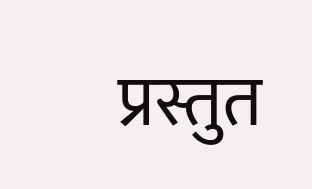प्रस्तुत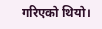गरिएको थियो।